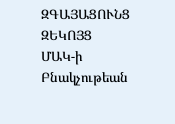ԶԳԱՅԱՑՈՒՆՑ ԶԵԿՈՅՑ
ՄԱԿ-ի Բնակչութեան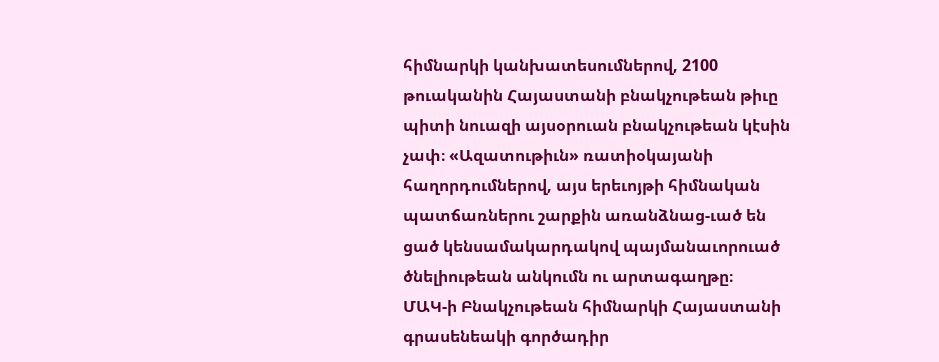հիմնարկի կանխատեսումներով, 2100 թուականին Հայաստանի բնակչութեան թիւը պիտի նուազի այսօրուան բնակչութեան կէսին չափ։ «Ազատութիւն» ռատիօկայանի հաղորդումներով, այս երեւոյթի հիմնական պատճառներու շարքին առանձնաց-ւած են ցած կենսամակարդակով պայմանաւորուած ծնելիութեան անկումն ու արտագաղթը։
ՄԱԿ-ի Բնակչութեան հիմնարկի Հայաստանի գրասենեակի գործադիր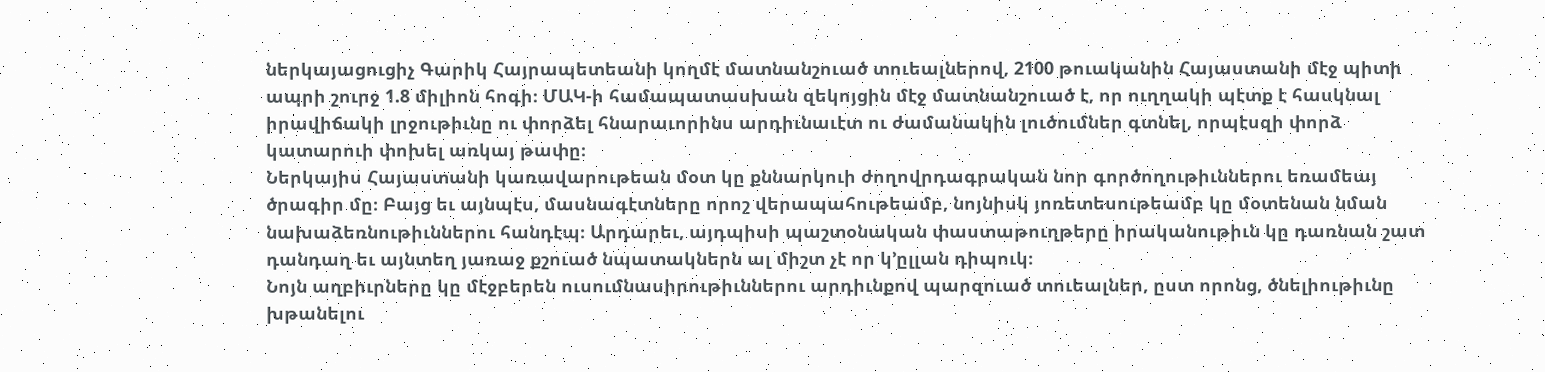ներկայացուցիչ Գարիկ Հայրապետեանի կողմէ մատնանշուած տուեալներով, 2100 թուականին Հայաստանի մէջ պիտի ապրի շուրջ 1.8 միլիոն հոգի։ ՄԱԿ-ի համապատասխան զեկոյցին մէջ մատնանշուած է, որ ուղղակի պէտք է հասկնալ իրավիճակի լրջութիւնը ու փորձել հնարաւորինս արդիւնաւէտ ու ժամանակին լուծումներ գտնել, որպէսզի փորձ կատարուի փոխել առկայ թափը։
Ներկայիս Հայաստանի կառավարութեան մօտ կը քննարկուի ժողովրդագրական նոր գործողութիւններու եռամեայ ծրագիր մը։ Բայց եւ այնպէս, մասնագէտները որոշ վերապահութեամբ, նոյնիսկ յոռետեսութեամբ կը մօտենան նման նախաձեռնութիւններու հանդէպ։ Արդարեւ, այդպիսի պաշտօնական փաստաթուղթերը իրականութիւն կը դառնան շատ դանդաղ եւ այնտեղ յառաջ քշուած նպատակներն ալ միշտ չէ որ կ՚ըլլան դիպուկ։
Նոյն աղբիւրները կը մէջբերեն ուսումնասիրութիւններու արդիւնքով պարզուած տուեալներ, ըստ որոնց, ծնելիութիւնը խթանելու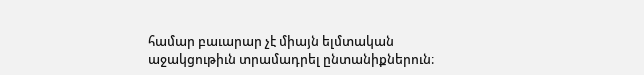համար բաւարար չէ միայն ելմտական աջակցութիւն տրամադրել ընտանիքներուն։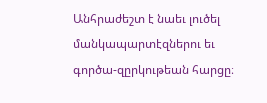Անհրաժեշտ է նաեւ լուծել մանկապարտէզներու եւ գործա-զըրկութեան հարցը։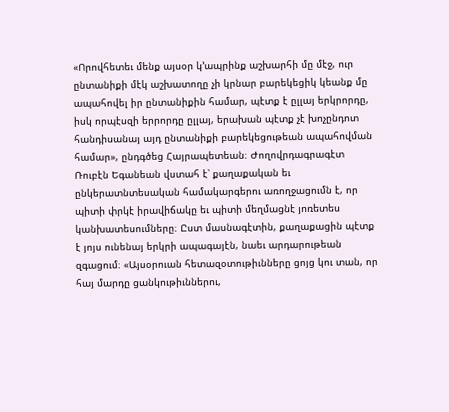«Որովհետեւ մենք այսօր կ՚ապրինք աշխարհի մը մէջ, ուր ընտանիքի մէկ աշխատողը չի կրնար բարեկեցիկ կեանք մը ապահովել իր ընտանիքին համար, պէտք է ըլլայ երկրորդը, իսկ որպէսզի երրորդը ըլլայ, երախան պէտք չէ խոչընդոտ հանդիսանայ այդ ընտանիքի բարեկեցութեան ապահովման համար», ընդգծեց Հայրապետեան։ Ժողովրդագրագէտ Ռուբէն Եգանեան վստահ է՝ քաղաքական եւ ընկերատնտեսական համակարգերու առողջացումն է, որ պիտի փրկէ իրավիճակը եւ պիտի մեղմացնէ յոռետես կանխատեսումները։ Ըստ մասնագէտին, քաղաքացին պէտք է յոյս ունենայ երկրի ապագայէն, նաեւ արդարութեան զգացում։ «Այսօրուան հետազօտութիւնները ցոյց կու տան, որ հայ մարդը ցանկութիւններու,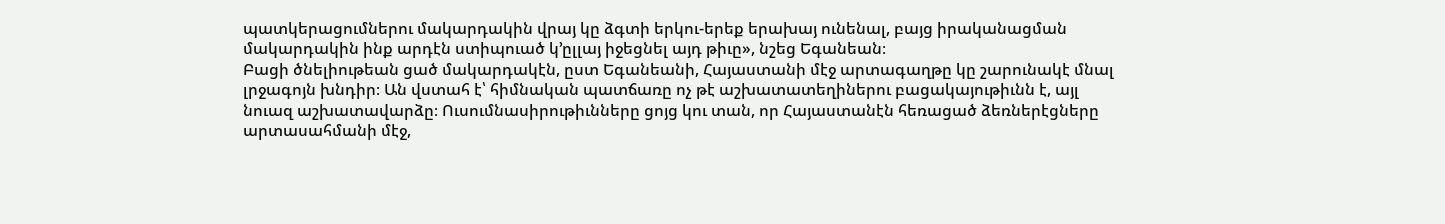պատկերացումներու մակարդակին վրայ կը ձգտի երկու-երեք երախայ ունենալ, բայց իրականացման մակարդակին ինք արդէն ստիպուած կ՚ըլլայ իջեցնել այդ թիւը», նշեց Եգանեան։
Բացի ծնելիութեան ցած մակարդակէն, ըստ Եգանեանի, Հայաստանի մէջ արտագաղթը կը շարունակէ մնալ լրջագոյն խնդիր։ Ան վստահ է՝ հիմնական պատճառը ոչ թէ աշխատատեղիներու բացակայութիւնն է, այլ նուազ աշխատավարձը։ Ուսումնասիրութիւնները ցոյց կու տան, որ Հայաստանէն հեռացած ձեռներէցները արտասահմանի մէջ,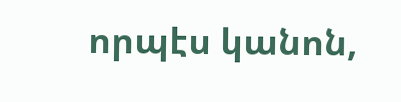որպէս կանոն,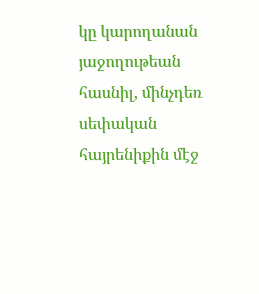կը կարողանան յաջողութեան հասնիլ, մինչդեռ սեփական հայրենիքին մէջ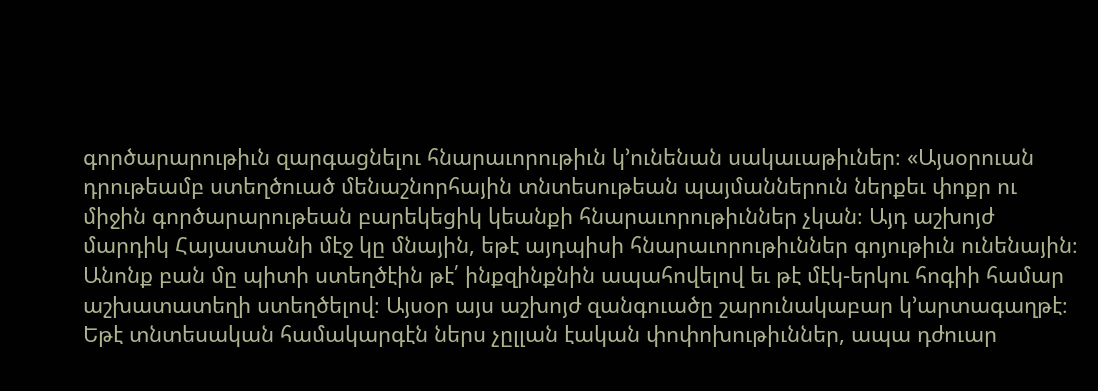գործարարութիւն զարգացնելու հնարաւորութիւն կ՚ունենան սակաւաթիւներ։ «Այսօրուան դրութեամբ ստեղծուած մենաշնորհային տնտեսութեան պայմաններուն ներքեւ փոքր ու միջին գործարարութեան բարեկեցիկ կեանքի հնարաւորութիւններ չկան։ Այդ աշխոյժ մարդիկ Հայաստանի մէջ կը մնային, եթէ այդպիսի հնարաւորութիւններ գոյութիւն ունենային։ Անոնք բան մը պիտի ստեղծէին թէ՛ ինքզինքնին ապահովելով եւ թէ մէկ-երկու հոգիի համար աշխատատեղի ստեղծելով։ Այսօր այս աշխոյժ զանգուածը շարունակաբար կ՚արտագաղթէ։ Եթէ տնտեսական համակարգէն ներս չըլլան էական փոփոխութիւններ, ապա դժուար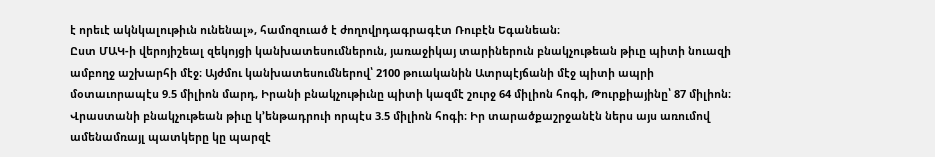է որեւէ ակնկալութիւն ունենալ», համոզուած է ժողովրդագրագէտ Ռուբէն Եգանեան։
Ըստ ՄԱԿ-ի վերոյիշեալ զեկոյցի կանխատեսումներուն, յառաջիկայ տարիներուն բնակչութեան թիւը պիտի նուազի ամբողջ աշխարհի մէջ։ Այժմու կանխատեսումներով՝ 2100 թուականին Ատրպէյճանի մէջ պիտի ապրի մօտաւորապէս 9.5 միլիոն մարդ, Իրանի բնակչութիւնը պիտի կազմէ շուրջ 64 միլիոն հոգի, Թուրքիայինը՝ 87 միլիոն։ Վրաստանի բնակչութեան թիւը կ՚ենթադրուի որպէս 3.5 միլիոն հոգի։ Իր տարածքաշրջանէն ներս այս առումով ամենամռայլ պատկերը կը պարզէ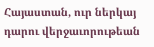Հայաստան, ուր ներկայ դարու վերջաւորութեան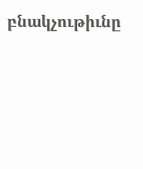բնակչութիւնը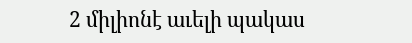2 միլիոնէ աւելի պակաս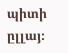պիտի ըլլայ։